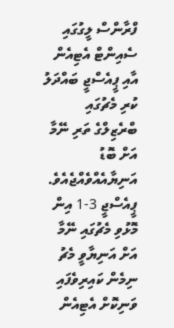ފްރާންސް ލީގުގައި ސެއިންޓް އެޓިއެން އާއި ޕީއެސްޖީ ބައްދަލު ކުރި މެޗުގައި ބްރެޒިލްގެ ތަރި ނޭމާ އަށް ބޮޑު އަނިޔާއެއްވެއްޖެއެވެ.
ޕީއެސްޖީ 3-1 އިން މޮޅުވި މެޗުގައި ނޭމާ އަށް އަނިޔާވީ މެޗު ނިމެން ކައިރިވެފައި ވަނިކޮށް އެޓިއެން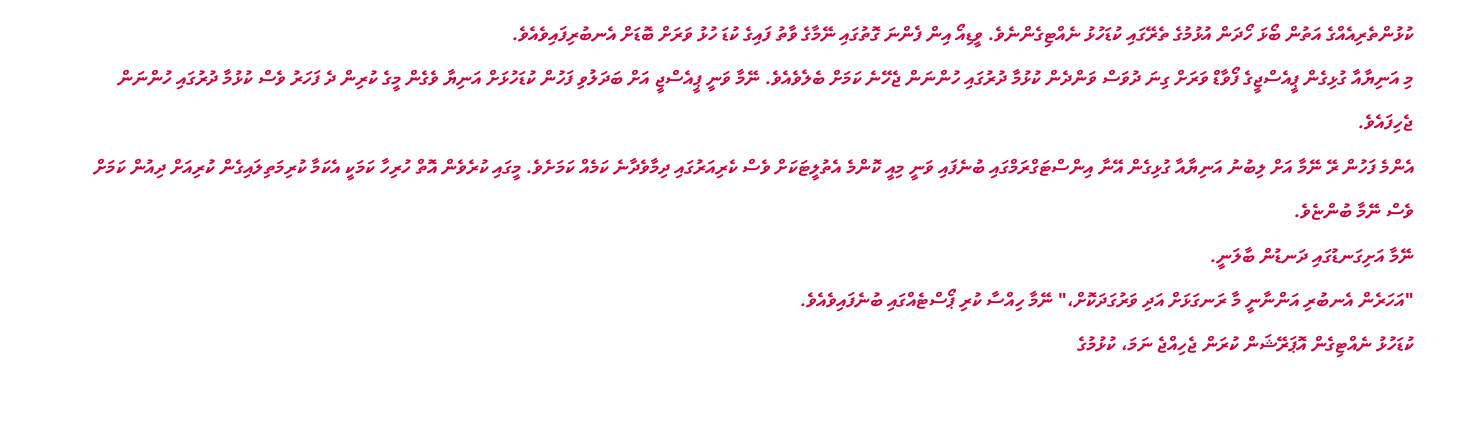ކުޅުންތެރިއެއްގެ އަތުން ބޯޅަ ހޯދަން އުޅުމުގެ ތެރޭގައި ކުޑަހުޅު ނެއްޓިގެންނެވެ. ވީޑިއޯ އިން ފެންނަ ގޮތުގައި ނޭމާގެ ވާތު ފައިގެ ކުޑަ ހުޅު ވަރަށް ބޮޑަށް އެނބުރިފައިވެއެވެ.
މި އަނިޔާއާ ގުޅިގެން ޕީއެސްޖީގެ ފޯވާޑް ވަރަށް ގިނަ ދުވަސް ވަންދެން ކުޅުމާ ދުރުގައި ހުންނަން ޖެހޭނެ ކަމަށް ބެލެވެއެވެ. ނޭމާ ވަނީ ޕީއެސްޖީ އަށް ބަދަލުވި ފަހުން ކުޑަހުޅަށް އަނިޔާ ވެގެން މީގެ ކުރިން ދެ ފަހަރު ވެސް ކުޅުމާ ދުރުގައި ހުންނަން ޖެހިފައެވެ.
އެންމެ ފަހުން ރޭ ނޭމާ އަށް ލިބުނު އަނިޔާއާ ގުޅިގެން އޭނާ އިންސްޓަގްރަމްގައި ބުނެފައި ވަނީ މިއީ ކޮންމެ އެތުލީޓަކަށް ވެސް ކެރިއަރުގައި ދިމާވެދާނެ ކަމެއް ކަމަށެވެ. މީގައި ކުރެވެން އޮތް ހުރިހާ ކަމަކީ އެކަމާ ކުރިމަތިލައިގެން ކުރިއަށް ދިއުން ކަމަށް ވެސް ނޭމާ ބުންޏެވެ.
ނޭމާ އަށިގަނޑުގައި ދަނޑުން ބާލަނީ.
"އަހަރެން އެނބުރި އަންނާނީ މާ ރަނގަޅަށް އަދި ވަރުގަދަކޮށް،" ނޭމާ ހިއްސާ ކުރި ޕޯސްޓެއްގައި ބުނެފައިވެއެވެ.
ކުޑަހުޅު ނެއްޓިގެން އޮޕަރޭޝަން ކުރަން ޖެހިއްޖެ ނަމަ، ކުޅުމުގެ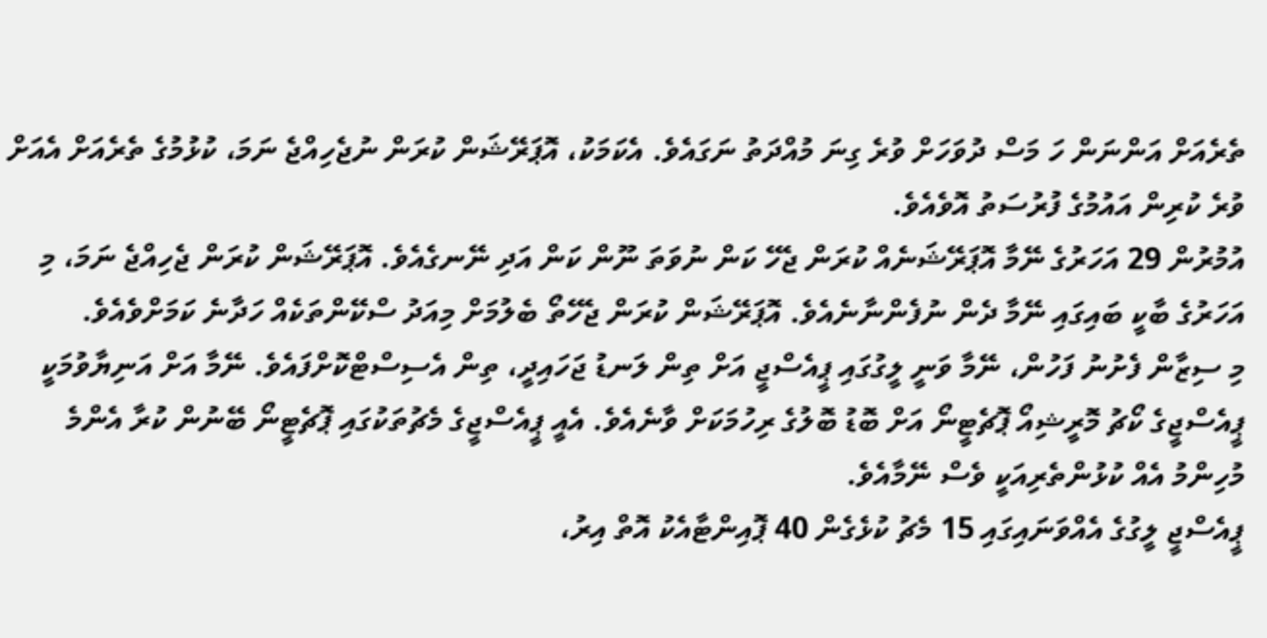ތެރެއަށް އަންނަން ހަ މަސް ދުވަހަށް ވުރެ ގިނަ މުއްދަތު ނަގައެވެ. އެކަމަކު، އޮޕަރޭޝަން ކުރަން ނުޖެހިއްޖެ ނަމަ، ކުޅުމުގެ ތެރެއަށް އެއަށް ވުރެ ކުރިން އައުމުގެ ފުރުސަތު އޮވެއެވެ.
އުމުރުން 29 އަހަރުގެ ނޭމާ އޮޕަރޭޝަނެއް ކުރަން ޖެހޭ ކަން ނުވަތަ ނޫން ކަން އަދި ނޭނގެއެވެ. އޮޕަރޭޝަން ކުރަން ޖެހިއްޖެ ނަމަ، މި އަހަރުގެ ބާކީ ބައިގައި ނޭމާ ދެން ނުފެންނާނެއެވެ. އޮޕަރޭޝަން ކުރަން ޖެހޭތޯ ބެލުމަށް މިއަދު ސްކޭންތަކެއް ހަދާނެ ކަމަށްވެއެވެ.
މި ސިޒާން ފެށުނު ފަހުން، ނޭމާ ވަނީ ލީގުގައި ޕީއެސްޖީ އަށް ތިން ލަނޑު ޖަހައިދީ، ތިން އެސިސްޓްކޮށްފައެވެ. ނޭމާ އަށް އަނިޔާވުމަކީ ޕީއެސްޖީގެ ކޯޗު މޮރީޝިއޯ ޕޮޗެޓީނޯ އަށް ބޮޑު ބޮލުގެ ރިހުމަކަށް ވާނެއެވެ. އެއީ ޕީއެސްޖީގެ މެޗުތަކުގައި ޕޮޗެޓީނޯ ބޭނުން ކުރާ އެންމެ މުހިންމު އެއް ކުޅުންތެރިއަކީ ވެސް ނޭމާއެވެ.
ޕީއެސްޖީ ލީގުގެ އެއްވަނައިގައި 15 މެޗު ކުޅެގެން 40 ޕޮއިންޓާއެކު އޮތް އިރު،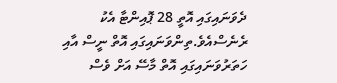ދެވަނައިގައި އޮތީ 28 ޕޮއިންޓާ އެކު ރެނެސްއެވެ.ތިންވަނައިގައި އޮތް ނީސް އާއި ހަތަރުވަނައިގައި އޮތް މާސޭ އަށް ވެސް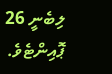ލިބެނީ 26 ޕޮއިންޓެވެ.